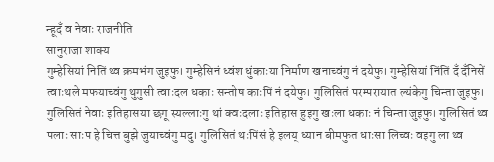न्हूदँ व नेवाः राजनीति
सानुराजा शाक्य
गुम्हेसियां नितिं थ्व क्रमभंग जुइफु। गुम्हेसिनं ध्वंश धुंकाःया निर्माण खनाच्वंगु नं दयेफु। गुम्हेसियां निंतिं दँ दँनिसें त्वाःथले मफयाच्वंगु थुगुसी त्वाःदल धकाः सन्तोष काःपिं नं दयेफु। गुलिसितं परम्परायात ल्यंकेगु चिन्ता जुइफु। गुलिसितं नेवाः इतिहासया छगू स्यल्लाःगु थां क्वःदलाः इतिहास हुइगु खःला धकाः नं चिन्ता जुइफु। गुलिसितं थ्व पलाः साःप हे चित्त बुझे जुयाच्वंगु मदु। गुलिसितं थःपिंसं हे इलय् ध्यान बीमफुत धाःसा लिच्वः वइगु ला थ्व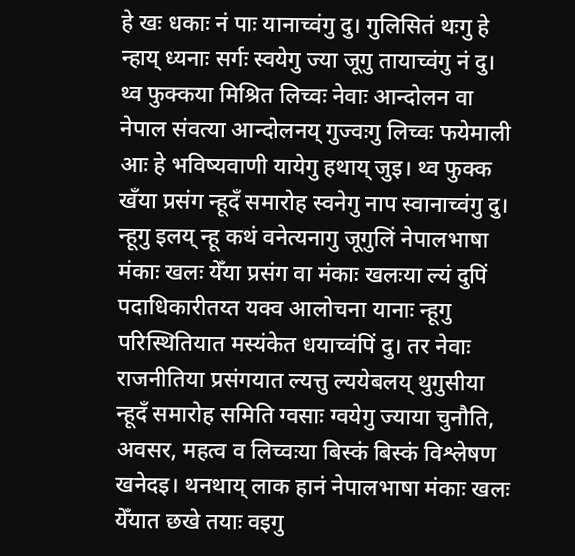हे खः धकाः नं पाः यानाच्वंगु दु। गुलिसितं थःगु हे न्हाय् ध्यनाः सर्गः स्वयेगु ज्या जूगु तायाच्वंगु नं दु। थ्व फुक्कया मिश्रित लिच्वः नेवाः आन्दोलन वा नेपाल संवत्या आन्दोलनय् गुज्वःगु लिच्वः फयेमाली आः हे भविष्यवाणी यायेगु हथाय् जुइ। थ्व फुक्क खँया प्रसंग न्हूदँ समारोह स्वनेगु नाप स्वानाच्वंगु दु। न्हूगु इलय् न्हू कथं वनेत्यनागु जूगुलिं नेपालभाषा मंकाः खलः येँया प्रसंग वा मंकाः खलःया ल्यं दुपिं पदाधिकारीतय्त यक्व आलोचना यानाः न्हूगु परिस्थितियात मस्यंकेत धयाच्वंपिं दु। तर नेवाः राजनीतिया प्रसंगयात ल्यत्तु ल्ययेबलय् थुगुसीया न्हूदँ समारोह समिति ग्वसाः ग्वयेगु ज्याया चुनौति, अवसर, महत्व व लिच्वःया बिस्कं बिस्कं विश्लेषण खनेदइ। थनथाय् लाक हानं नेपालभाषा मंकाः खलः येँयात छखे तयाः वइगु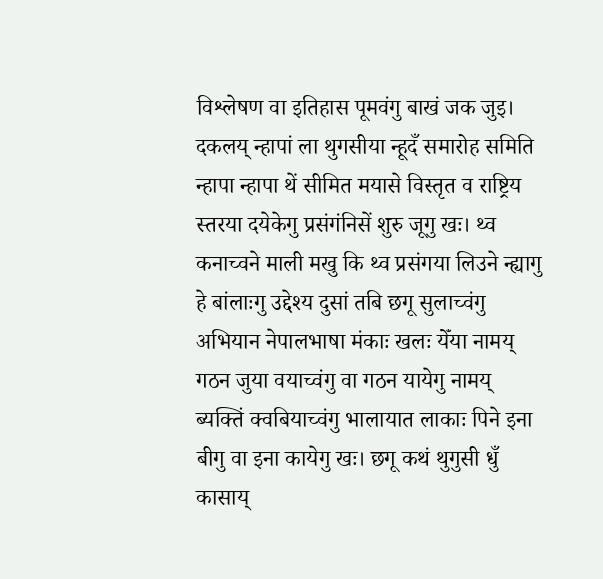विश्लेषण वा इतिहास पूमवंगु बाखं जक जुइ।
दकलय् न्हापां ला थुगसीया न्हूदँ समारोह समिति न्हापा न्हापा थें सीमित मयासे विस्तृत व राष्ट्रिय स्तरया दयेकेगु प्रसंगंनिसें शुरु जूगु खः। थ्व कनाच्वने माली मखु कि थ्व प्रसंगया लिउने न्ह्यागु हे बांलाःगु उद्देश्य दुसां तबि छगू सुलाच्वंगु अभियान नेपालभाषा मंकाः खलः येँया नामय् गठन जुया वयाच्वंगु वा गठन यायेगु नामय् ब्यक्तिं क्वबियाच्वंगु भालायात लाकाः पिने इना बीगु वा इना कायेगु खः। छगू कथं थुगुसी धुँ कासाय्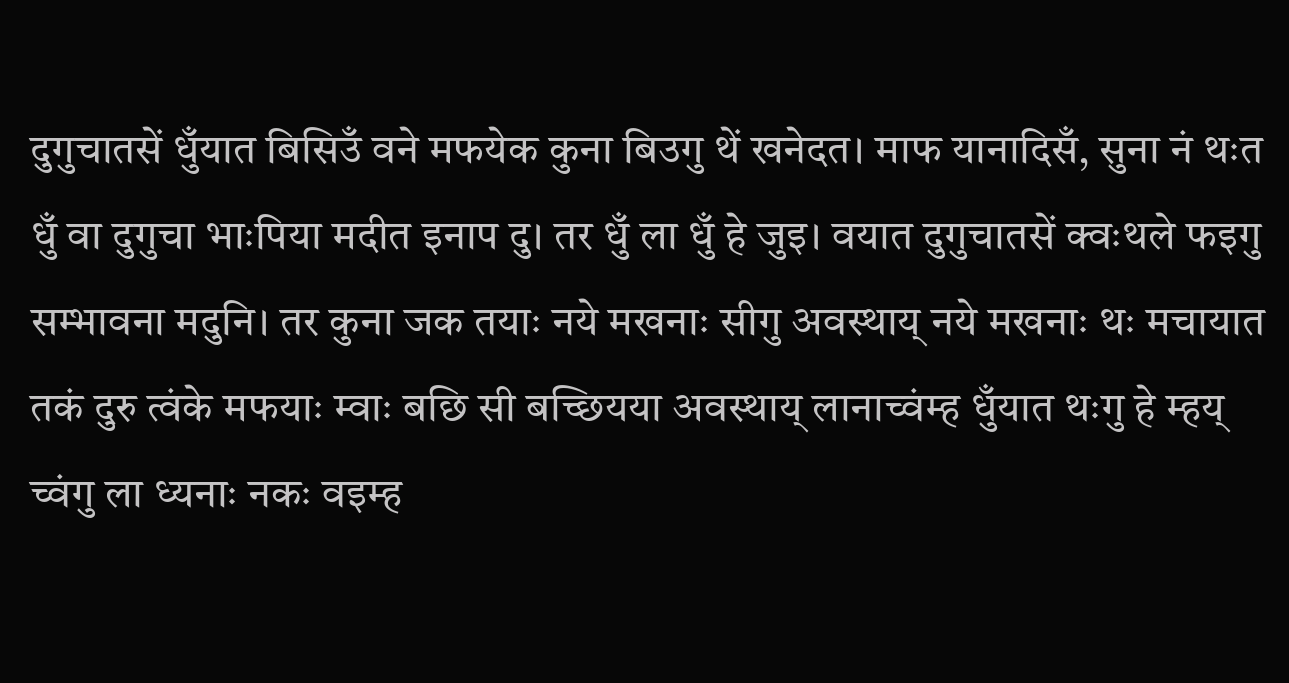दुगुचातसें धुँयात बिसिउँ वने मफयेक कुना बिउगु थें खनेदत। माफ यानादिसँ, सुना नं थःत धुँ वा दुगुचा भाःपिया मदीत इनाप दु। तर धुँ ला धुँ हे जुइ। वयात दुगुचातसें क्वःथले फइगु सम्भावना मदुनि। तर कुना जक तयाः नये मखनाः सीगु अवस्थाय् नये मखनाः थः मचायात तकं दुरु त्वंके मफयाः म्वाः बछि सी बच्छियया अवस्थाय् लानाच्वंम्ह धुँयात थःगु हे म्हय् च्वंगु ला ध्यनाः नकः वइम्ह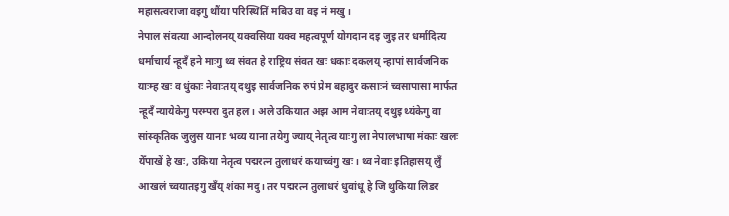महासत्वराजा वइगु थौंया परिस्थितिं मबिउ वा वइ नं मखु ।
नेपाल संवत्या आन्दोलनय् यक्वसिया यक्व महत्वपूर्ण योगदान दइ जुइ तर धर्मादित्य धर्माचार्य न्हूदँ हने माःगु थ्व संवत हे राष्ट्रिय संवत खः धकाः दकलय् न्हापां सार्वजनिक याःम्ह खः व धुंकाः नेवाःतय् दथुइ सार्वजनिक रुपं प्रेम बहादुर कसाःनं च्वसापासा मार्फत न्हूदँ न्यायेकेगु परम्परा दुत हल। अले उकियात अझ आम नेवाःतय् दथुइ थ्यंकेगु वा सांस्कृतिक जुलुस यानाः भव्य याना तयेगु ज्याय् नेतृत्व याःगु ला नेपालभाषा मंकाः खलः येँपाखें हे खः, उकिया नेतृत्व पद्मरत्न तुलाधरं कयाच्वंगु खः। थ्व नेवाः इतिहासय् लुँ आखलं च्वयातइगु खँय् शंका मदु। तर पद्मरत्न तुलाधरं धुवांधू हे जि थुकिया लिडर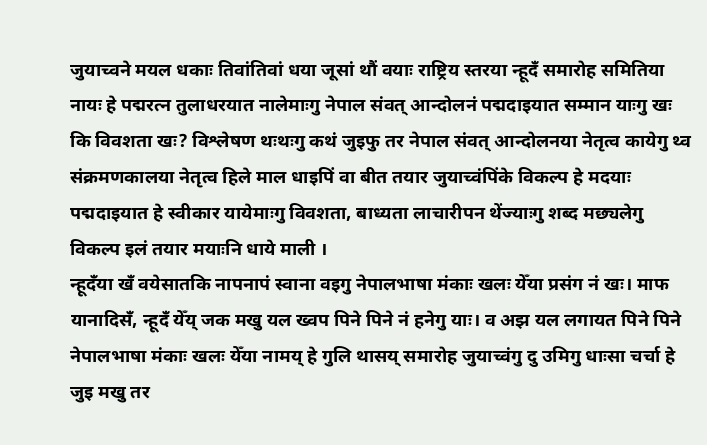जुयाच्वने मयल धकाः तिवांतिवां धया जूसां थौं वयाः राष्ट्रिय स्तरया न्हूदँ समारोह समितिया नायः हे पद्मरत्न तुलाधरयात नालेमाःगु नेपाल संवत् आन्दोलनं पद्मदाइयात सम्मान याःगु खः कि विवशता खः? विश्लेषण थःथःगु कथं जुइफु तर नेपाल संवत् आन्दोलनया नेतृत्व कायेगु थ्व संक्रमणकालया नेतृत्व हिले माल धाइपिं वा बीत तयार जुयाच्वंपिंके विकल्प हे मदयाः पद्मदाइयात हे स्वीकार यायेमाःगु विवशता, बाध्यता लाचारीपन थेंज्याःगु शब्द मछ्यलेगु विकल्प इलं तयार मयाःनि धाये माली ।
न्हूदँया खँ वयेसातकि नापनापं स्वाना वइगु नेपालभाषा मंकाः खलः येँया प्रसंग नं खः। माफ यानादिसँ, न्हूदँ येँय् जक मखु यल ख्वप पिने पिने नं हनेगु याः। व अझ यल लगायत पिने पिने नेपालभाषा मंकाः खलः येँया नामय् हे गुलि थासय् समारोह जुयाच्वंगु दु उमिगु धाःसा चर्चा हे जुइ मखु तर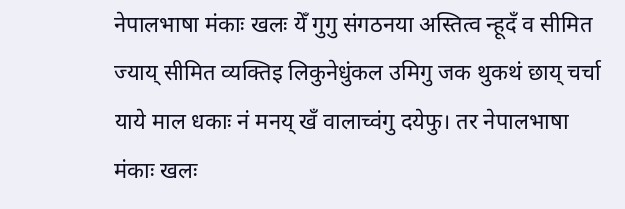नेपालभाषा मंकाः खलः येँ गुगु संगठनया अस्तित्व न्हूदँ व सीमित ज्याय् सीमित व्यक्तिइ लिकुनेधुंकल उमिगु जक थुकथं छाय् चर्चा याये माल धकाः नं मनय् खँ वालाच्वंगु दयेफु। तर नेपालभाषा मंकाः खलः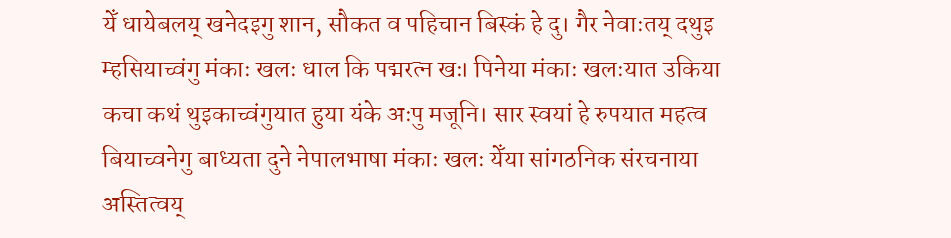येँ धायेबलय् खनेदइगु शान, सौकत व पहिचान बिस्कं हे दु। गैर नेवाःतय् दथुइ म्हसियाच्वंगु मंकाः खलः धाल कि पद्मरत्न खः। पिनेया मंकाः खलःयात उकिया कचा कथं थुइकाच्वंगुयात हुया यंके अःपु मजूनि। सार स्वयां हे रुपयात महत्व बियाच्वनेगु बाध्यता दुने नेपालभाषा मंकाः खलः येँया सांगठनिक संरचनाया अस्तित्वय्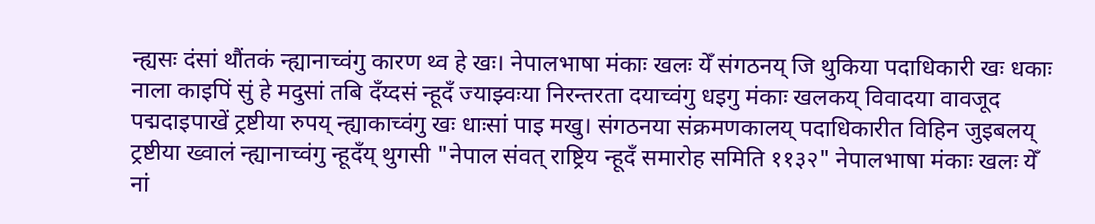न्ह्यसः दंसां थौंतकं न्ह्यानाच्वंगु कारण थ्व हे खः। नेपालभाषा मंकाः खलः येँ संगठनय् जि थुकिया पदाधिकारी खः धकाः नाला काइपिं सुं हे मदुसां तबि दँय्दसं न्हूदँ ज्याझ्वःया निरन्तरता दयाच्वंगु धइगु मंकाः खलकय् विवादया वावजूद पद्मदाइपाखें ट्रष्टीया रुपय् न्ह्याकाच्वंगु खः धाःसां पाइ मखु। संगठनया संक्रमणकालय् पदाधिकारीत विहिन जुइबलय् ट्रष्टीया ख्वालं न्ह्यानाच्वंगु न्हूदँय् थुगसी "नेपाल संवत् राष्ट्रिय न्हूदँ समारोह समिति ११३२" नेपालभाषा मंकाः खलः येँ नां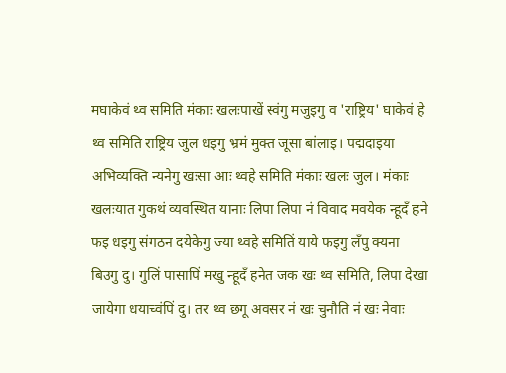मघाकेवं थ्व समिति मंकाः खलःपाखें स्वंगु मजुइगु व 'राष्ट्रिय' घाकेवं हे थ्व समिति राष्ट्रिय जुल धइगु भ्रमं मुक्त जूसा बांलाइ। पद्मदाइया अभिव्यक्ति न्यनेगु खःसा आः थ्वहे समिति मंकाः खलः जुल। मंकाः खलःयात गुकथं व्यवस्थित यानाः लिपा लिपा नं विवाद मवयेक न्हूदँ हने फइ धइगु संगठन दयेकेगु ज्या थ्वहे समितिं याये फइगु लँपु क्यना बिउगु दु। गुलिं पासापिं मखु न्हूदँ हनेत जक खः थ्व समिति, लिपा देखा जायेगा धयाच्वंपिं दु। तर थ्व छगू अवसर नं खः चुनौति नं खः नेवाः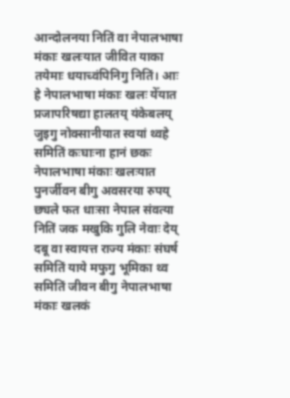आन्दोलनया नितिं वा नेपालभाषा मंकाः खलःयात जीवित याका तयेमाः धयाच्वंपिनिगु नितिं। आः हे नेपालभाषा मंकाः खलः येँयात प्रजापरिषद्या हालतय् यंकेबलय् जुइगु नोक्सानीयात स्वयां थ्वहे समितिं कःघाःना हानं छकः नेपालभाषा मंकाः खलःयात पुनर्जीवन बीगु अवसरया रुपय् छ्यले फत धाःसा नेपाल संवत्या नितिं जक मखुकि गुलि नेवाः देय् दबू वा स्वायत्त राज्य मंकाः संघर्ष समितिं याये मफुगु भूमिका थ्व समितिं जीवन बीगु नेपालभाषा मंकाः खलकं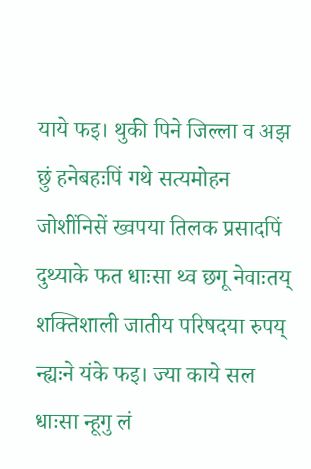याये फइ। थुकी पिने जिल्ला व अझ छुं हनेबहःपिं गथे सत्यमोहन जोशींनिसें ख्वपया तिलक प्रसादपिं दुथ्याके फत धाःसा थ्व छगू नेवाःतय् शक्तिशाली जातीय परिषदया रुपय् न्ह्यःने यंके फइ। ज्या काये सल धाःसा न्हूगु लं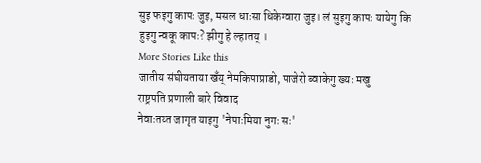सुइ फइगु कापः जुइ, मसल धाःसा धिकेग्वारा जुइ। लं सुइगु कापः यायेगु कि हुइगु न्वकू कापः? झीगु हे ल्हातय् ।
More Stories Like this
जातीय संघीयताया खँय् नेमकिपाप्राडो, पाजेरो ब्वाकेगु ख्यः मखु
राष्ट्रपति प्रणाली बारे विवाद
नेवाःतय्त जागृत याइगु 'नेपाःमिया नुगः सः'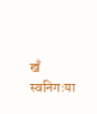खँ स्वनिगःया